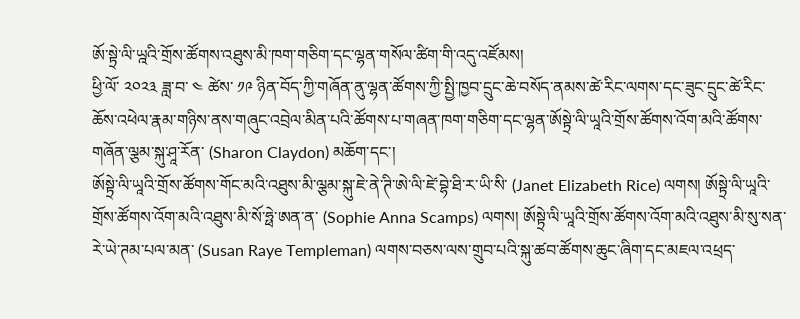ཨོ་སྟྲེ་ལི་ཡྰའི་གྲོས་ཚོགས་འཐུས་མི་ཁག་གཅིག་དང་ལྷན་གསོལ་ཚིག་གི་འདུ་འཛོམས།
ཕྱི་ལོ་ ༢༠༢༣ ཟླ་བ་ ༤ ཚེས་ ༡༩ ཉིན་བོད་ཀྱི་གཞོན་ནུ་ལྷན་ཚོགས་ཀྱི་སྤྱི་ཁྱབ་དྲུང་ཆེ་བསོད་ནམས་ཚེ་རིང་ལགས་དང་ཟུང་དྲུང་ཚེ་རིང་ཆོས་འཕེལ་རྣམ་གཉིས་ནས་གཞུང་འབྲེལ་མིན་པའི་ཚོགས་པ་གཞན་ཁག་གཅིག་དང་ལྷན་ཨོསྟྲེ་ལི་ཡཱའི་གྲོས་ཚོགས་འོག་མའི་ཚོགས་གཞོན་ལྕམ་སྐུ་ཤཱ་རོན་ (Sharon Claydon) མཆོག་དང་།
ཨོསྟྲེ་ལི་ཡཱའི་གྲོས་ཚོགས་གོང་མའི་འཐུས་མི་ལྕམ་སྐུ་ཇེ་ནེ་ཊི་ཨེ་ལི་ཛེ་བྷེ་ཐི་ར་ཡི་སི་ (Janet Elizabeth Rice) ལགས། ཨོསྟྲེ་ལི་ཡཱའི་གྲོས་ཚོགས་འོག་མའི་འཐུས་མི་སོ་ཧྥེ་ཨན་ན་ (Sophie Anna Scamps) ལགས། ཨོསྟྲེ་ལི་ཡཱའི་གྲོས་ཚོགས་འོག་མའི་འཐུས་མི་སུ་སན་རེ་ཡེ་ཊམ་པལ་མན་ (Susan Raye Templeman) ལགས་བཅས་ལས་གྲུབ་པའི་སྐུ་ཚབ་ཚོགས་ཆུང་ཞིག་དང་མཇལ་འཕྲད་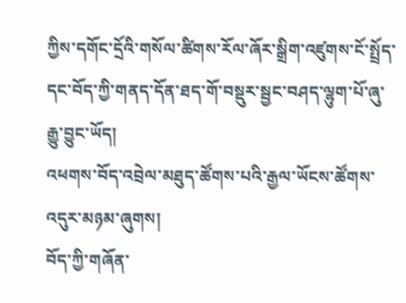ཀྱིས་དགོང་དྲོའི་གསོལ་ཚིགས་རོལ་ཞོར་སྒྲིག་འཛུགས་ངོ་སྤྲོད་དང་བོད་ཀྱི་གནད་དོན་ཐད་གོ་བསྡུར་སྦྱང་བཤད་ལྷུག་པོ་ཞུ་རྒྱུ་བྱུང་ཡོད།
འཕགས་བོད་འབྲེལ་མཐུད་ཚོགས་པའི་རྒྱལ་ཡོངས་ཚོགས་འདུར་མཉམ་ཞུགས།
བོད་ཀྱི་གཞོན་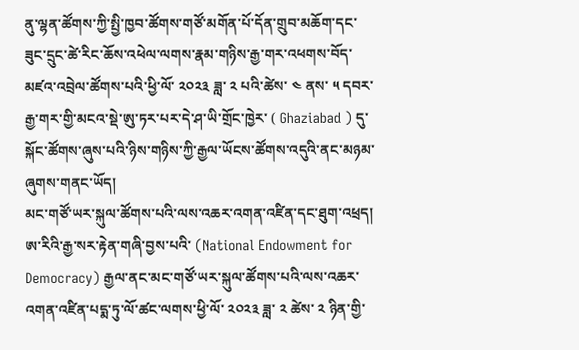ནུ་ལྷན་ཚོགས་ཀྱི་སྤྱི་ཁྱབ་ཚོགས་གཙོ་མགོན་པོ་དོན་གྲུབ་མཆོག་དང་ཟུང་དྲུང་ཚེ་རིང་ཆོས་འཕེལ་ལགས་རྣམ་གཉིས་རྒྱ་གར་འཕགས་བོད་མཛའ་འབྲེལ་ཚོགས་པའི་ཕྱི་ལོ་ ༢༠༢༣ ཟླ་ ༢ པའི་ཚེས་ ༤ ནས་ ༥ དབར་རྒྱ་གར་གྱི་མངའ་སྡེ་ཨུ་ཏར་པར་དེ་ཤ་ཡི་གྲོང་ཁྱེར་ ( Ghaziabad ) དུ་སྐོང་ཚོགས་ཞུས་པའི་ཉིས་གཉིས་ཀྱི་རྒྱལ་ཡོངས་ཚོགས་འདུའི་ནང་མཉམ་ཞུགས་གནང་ཡོད།
མང་གཙོ་ཡར་སྐུལ་ཚོགས་པའི་ལས་འཆར་འགན་འཛིན་དང་ཐུག་འཕྲད།
ཨ་རིའི་རྒྱ་སར་རྟེན་གཞི་བྱས་པའི་ (National Endowment for Democracy) རྒྱལ་ནང་མང་གཙོ་ཡར་སྐུལ་ཚོགས་པའི་ལས་འཆར་འགན་འཛིན་པདྨ་ཏུ་ལོ་ཚང་ལགས་ཕྱི་ལོ་ ༢༠༢༣ ཟླ་ ༢ ཚེས་ ༢ ཉིན་གྱི་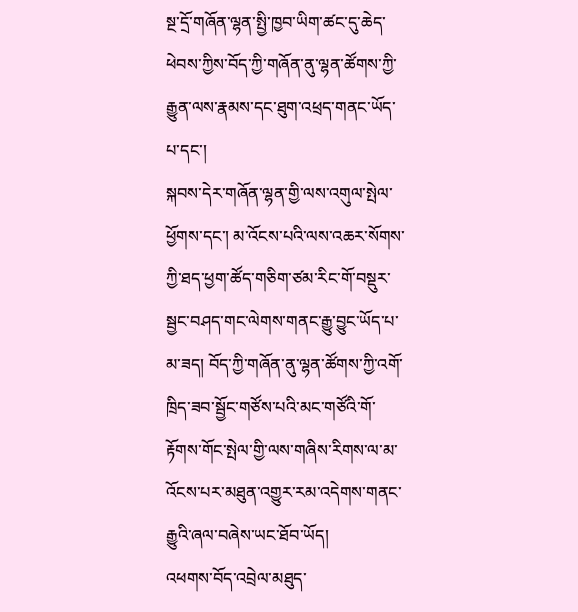སྔ་དྲོ་གཞོན་ལྷན་སྤྱི་ཁྱབ་ཡིག་ཚང་དུ་ཆེད་ཕེབས་ཀྱིས་བོད་ཀྱི་གཞོན་ནུ་ལྷན་ཚོགས་ཀྱི་རྒྱུན་ལས་རྣམས་དང་ཐུག་འཕྲད་གནང་ཡོད་པ་དང་།
སྐབས་དེར་གཞོན་ལྷན་གྱི་ལས་འགུལ་སྤེལ་ཕྱོགས་དང་། མ་འོངས་པའི་ལས་འཆར་སོགས་ཀྱི་ཐད་ཕྱག་ཚོད་གཅིག་ཙམ་རིང་གོ་བསྡུར་སྦྱང་བཤད་གང་ལེགས་གནང་རྒྱུ་བྱུང་ཡོད་པ་མ་ཟད། བོད་ཀྱི་གཞོན་ནུ་ལྷན་ཚོགས་ཀྱི་འགོ་ཁྲིད་ཟབ་སྦྱོང་གཙོས་པའི་མང་གཙོའི་གོ་རྟོགས་གོང་སྤེལ་གྱི་ལས་གཞིས་རིགས་ལ་མ་འོངས་པར་མཐུན་འགྱུར་རམ་འདེགས་གནང་རྒྱུའི་ཞལ་བཞེས་ཡང་ཐོབ་ཡོད།
འཕགས་བོད་འབྲེལ་མཐུད་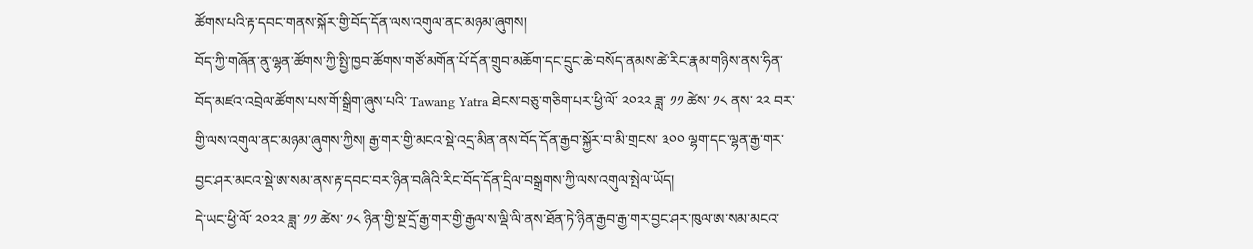ཚོགས་པའི་རྟ་དབང་གནས་སྐོར་གྱི་བོད་དོན་ལས་འགུལ་ནང་མཉམ་ཞུགས།
བོད་ཀྱི་གཞོན་ནུ་ལྷན་ཚོགས་ཀྱི་སྤྱི་ཁྱབ་ཚོགས་གཙོ་མགོན་པོ་དོན་གྲུབ་མཆོག་དང་དྲུང་ཆེ་བསོད་ནམས་ཚེ་རིང་རྣམ་གཉིས་ནས་ཧིན་བོད་མཛའ་འབྲེལ་ཚོགས་པས་གོ་སྒྲིག་ཞུས་པའི་ Tawang Yatra ཐེངས་བཅུ་གཅིག་པར་ཕྱི་ལོ་ ༢༠༢༢ ཟླ་ ༡༡ ཚེས་ ༡༨ ནས་ ༢༢ བར་གྱི་ལས་འགུལ་ནང་མཉམ་ཞུགས་ཀྱིས། རྒྱ་གར་གྱི་མངའ་སྡེ་འདྲ་མིན་ནས་བོད་དོན་རྒྱབ་སྐྱོར་བ་མི་གྲངས་ ༣༠༠ ལྷག་དང་ལྷན་རྒྱ་གར་བྱང་ཤར་མངའ་སྡེ་ཨ་སམ་ནས་རྟ་དབང་བར་ཉིན་བཞིའི་རིང་བོད་དོན་དྲིལ་བསྒྲགས་ཀྱི་ལས་འགུལ་སྤེལ་ཡོད།
དེ་ཡང་ཕྱི་ལོ་ ༢༠༢༢ ཟླ་ ༡༡ ཚེས་ ༡༨ ཉིན་གྱི་སྔ་དྲོ་རྒྱ་གར་གྱི་རྒྱལ་ས་ལྡི་ལི་ནས་ཐོན་ཏེ་ཉིན་རྒྱབ་རྒྱ་གར་བྱང་ཤར་ཁུལ་ཨ་སམ་མངའ་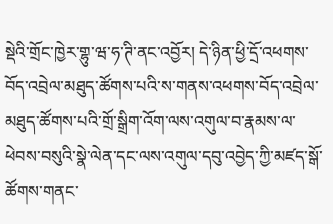སྡེའི་གྲོང་ཁྱེར་གྷུ་ཝ་ཧ་ཊི་ནང་འབྱོར། དེ་ཉིན་ཕྱི་དྲོ་འཕགས་བོད་འབྲེལ་མཐུད་ཚོགས་པའི་ས་གནས་འཕགས་བོད་འབྲེལ་མཐུད་ཚོགས་པའི་གྲོ་སྒྲིག་འོག་ལས་འགུལ་བ་རྣམས་ལ་ཕེབས་བསུའི་སྣེ་ལེན་དང་ལས་འགུལ་དབུ་འབྱེད་ཀྱི་མཛད་སྒོ་ཚོགས་གནང་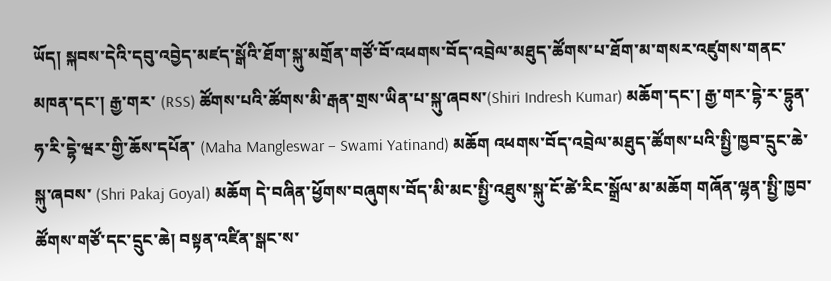ཡོད། སྐབས་དེའི་དབུ་འབྱེད་མཛད་སྒོའི་ཐོག་སྐུ་མགྲོན་གཙོ་བོ་འཕགས་བོད་འབྲེལ་མཐུད་ཚོགས་པ་ཐོག་མ་གསར་འཛུགས་གནང་མཁན་དང་། རྒྱ་གར་ (RSS) ཚོགས་པའི་ཚོགས་མི་རྒན་གྲས་ཡིན་པ་སྐུ་ཞབས་(Shiri Indresh Kumar) མཆོག་དང་། རྒྱ་གར་དྷེ་ར་དྷུན་ཧ་རི་དྷེ་ཝར་གྱི་ཆོས་དཔོན་ (Maha Mangleswar – Swami Yatinand) མཆོག འཕགས་བོད་འབྲེལ་མཐུད་ཚོགས་པའི་སྤྱི་ཁྱབ་དྲུང་ཆེ་སྐུ་ཞབས་ (Shri Pakaj Goyal) མཆོག དེ་བཞིན་ཕྱོགས་བཞུགས་བོད་མི་མང་སྤྱི་འཐུས་སྐུ་ངོ་ཚེ་རིང་སྒྲོལ་མ་མཆོག གཞོན་ལྷན་སྤྱི་ཁྱབ་ཚོགས་གཙོ་དང་དྲུང་ཆེ། བསྟན་འཛིན་སྒང་ས་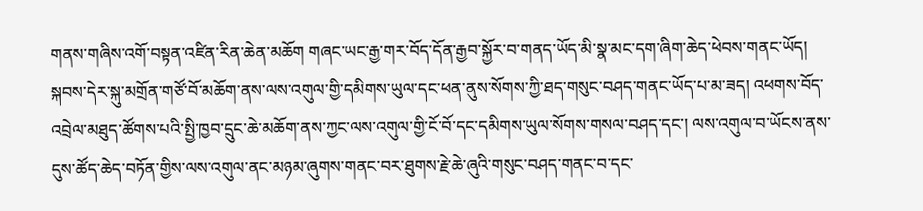གནས་གཞིས་འགོ་བསྟན་འཛིན་རིན་ཆེན་མཆོག གཞང་ཡང་རྒྱ་གར་བོད་དོན་རྒྱབ་སྐྱོར་བ་གནད་ཡོད་མི་སྣ་མང་དག་ཞིག་ཆེད་ཕེབས་གནང་ཡོད།
སྐབས་དེར་སྐུ་མགྲོན་གཙོ་བོ་མཆོག་ནས་ལས་འགུལ་གྱི་དམིགས་ཡུལ་དང་ཕན་ནུས་སོགས་ཀྱི་ཐད་གསུང་བཤད་གནང་ཡོད་པ་མ་ཟད། འཕགས་བོད་འབྲེལ་མཐུད་ཚོགས་པའི་སྤྱི་ཁྱབ་དྲུང་ཆེ་མཆོག་ནས་ཀྱང་ལས་འགུལ་གྱི་ངོ་བོ་དང་དམིགས་ཡུལ་སོགས་གསལ་བཤད་དང་། ལས་འགུལ་བ་ཡོངས་ནས་དུས་ཚོད་ཆེད་བཏོན་གྱིས་ལས་འགུལ་ནང་མཉམ་ཞུགས་གནང་བར་ཐུགས་རྗེ་ཆེ་ཞུའི་གསུང་བཤད་གནང་བ་དང་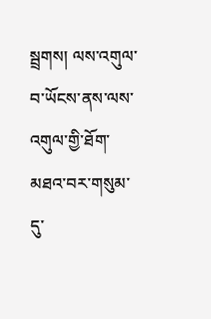སྦྲགས། ལས་འགུལ་བ་ཡོངས་ནས་ལས་འགུལ་གྱི་ཐོག་མཐའ་བར་གསུམ་དུ་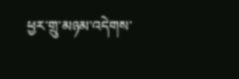ཕྱར་གྲུ་མཉམ་འདེགས་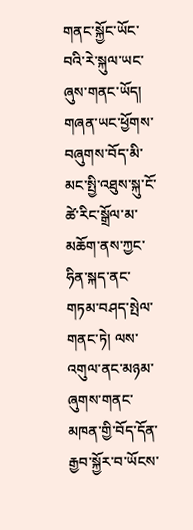གནང་སྐྱོང་ཡོང་བའི་རེ་སྐུལ་ཡང་ཞུས་གནང་ཡོད། གཞན་ཡང་ཕྱོགས་བཞུགས་བོད་མི་མང་སྤྱི་འཐུས་སྐུ་ངོ་ཚེ་རིང་སྒྲོལ་མ་མཆོག་ནས་ཀྱང་ཧིན་སྐད་ནང་གཏམ་བཤད་སྤེལ་གནང་ཏེ། ལས་འགུལ་ནང་མཉམ་ཞུགས་གནང་མཁན་གྱི་བོད་དོན་རྒྱབ་སྐྱོར་བ་ཡོངས་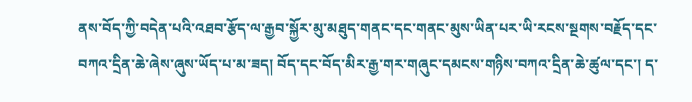ནས་བོད་ཀྱི་བདེན་པའི་འཐབ་རྩོད་ལ་རྒྱབ་སྐྱོར་མུ་མཐུད་གནང་དང་གནང་མུས་ཡིན་པར་ཡི་རངས་སྔགས་བརྗོད་དང་བཀའ་དྲིན་ཆེ་ཞེས་ཞུས་ཡོད་པ་མ་ཟད། བོད་དང་བོད་མིར་རྒྱ་གར་གཞུང་དམངས་གཉིས་བཀའ་དྲིན་ཆེ་ཚུལ་དང་། ད་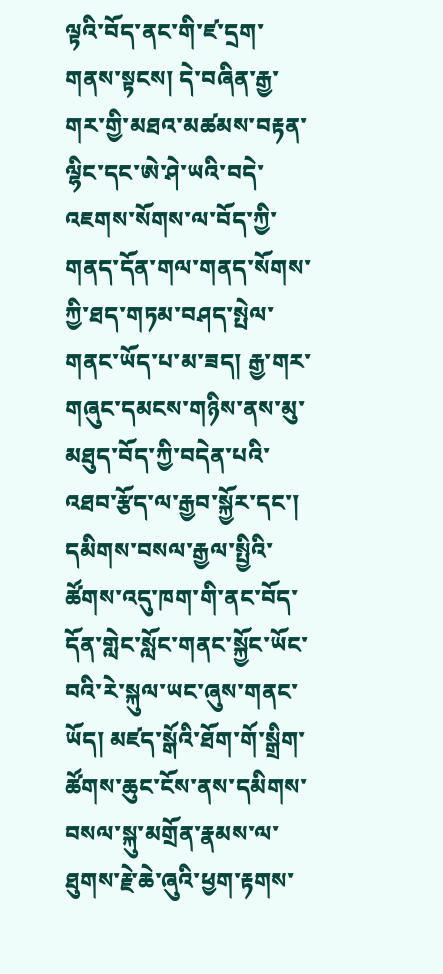ལྟའི་བོད་ནང་གི་ཛ་དྲག་གནས་སྟངས། དེ་བཞིན་རྒྱ་གར་གྱི་མཐའ་མཚམས་བརྟན་ལྷིང་དང་ཨེ་ཤེ་ཡའི་བདེ་འཇགས་སོགས་ལ་བོད་ཀྱི་གནད་དོན་གལ་གནད་སོགས་ཀྱི་ཐད་གཏམ་བཤད་སྤེལ་གནང་ཡོད་པ་མ་ཟད། རྒྱ་གར་གཞུང་དམངས་གཉིས་ནས་མུ་མཐུད་བོད་ཀྱི་བདེན་པའི་འཐབ་རྩོད་ལ་རྒྱབ་སྐྱོར་དང་། དམིགས་བསལ་རྒྱལ་སྤྱིའི་ཚོགས་འདུ་ཁག་གི་ནང་བོད་དོན་གླེང་སློང་གནང་སྐྱོང་ཡོང་བའི་རེ་སྐུལ་ཡང་ཞུས་གནང་ཡོད། མཛད་སྒོའི་ཐོག་གོ་སྒྲིག་ཚོགས་ཆུང་ངོས་ནས་དམིགས་བསལ་སྐུ་མགྲོན་རྣམས་ལ་ཐུགས་རྗེ་ཆེ་ཞུའི་ཕྱག་རྟགས་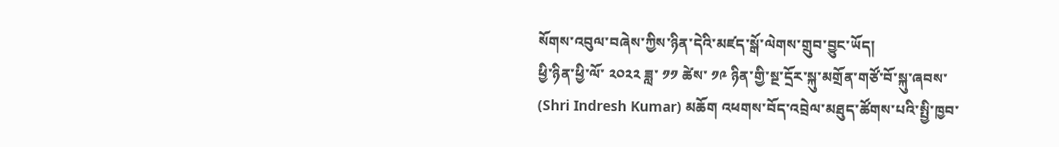སོགས་འབུལ་བཞེས་ཀྱིས་ཉིན་དེའི་མཛད་སྒོ་ལེགས་གྲུབ་བྱུང་ཡོད།
ཕྱི་ཉིན་ཕྱི་ལོ་ ༢༠༢༢ ཟླ་ ༡༡ ཚེས་ ༡༩ ཉིན་གྱི་སྔ་དྲོར་སྐུ་མགྲོན་གཙོ་བོ་སྐུ་ཞབས་ (Shri Indresh Kumar) མཆོག འཕགས་བོད་འབྲེལ་མཐུད་ཚོགས་པའི་སྤྱི་ཁྱབ་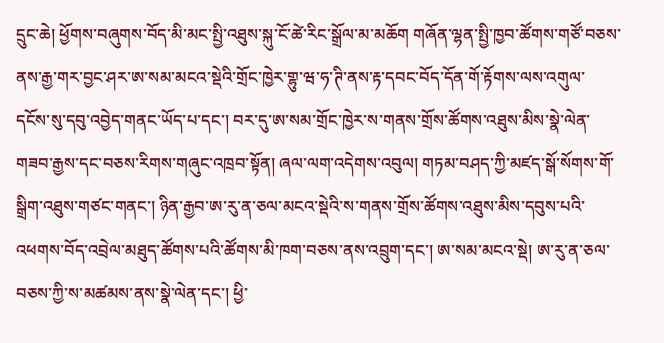དྲུང་ཆེ། ཕྱོགས་བཞུགས་བོད་མི་མང་སྤྱི་འཐུས་སྐུ་ངོ་ཚེ་རིང་སྒྲོལ་མ་མཆོག གཞོན་ལྷན་སྤྱི་ཁྱབ་ཚོགས་གཙོ་བཅས་ནས་རྒྱ་གར་བྱང་ཤར་ཨ་སམ་མངའ་སྡེའི་གྲོང་ཁྱེར་གྷུ་ཝ་ཧ་ཊི་ནས་རྟ་དབང་བོད་དོན་གོ་རྟོགས་ལས་འགུལ་དངོས་སུ་དབུ་འབྱེད་གནང་ཡོད་པ་དང་། བར་དུ་ཨ་སམ་གྲོང་ཁྱེར་ས་གནས་གྲོས་ཚོགས་འཐུས་མིས་སྣེ་ལེན་གཟབ་རྒྱས་དང་བཅས་རིགས་གཞུང་འཁྲབ་སྟོན། ཞལ་ལག་འདེགས་འབུལ། གཏམ་བཤད་ཀྱི་མཛད་སྒོ་སོགས་གོ་སྒྲིག་འཐུས་གཙང་གནང་། ཉིན་རྒྱབ་ཨ་རུ་ན་ཅལ་མངའ་སྡེའི་ས་གནས་གྲོས་ཚོགས་འཐུས་མིས་དབུས་པའི་འཕགས་བོད་འབྲེལ་མཐུད་ཚོགས་པའི་ཚོགས་མི་ཁག་བཅས་ནས་འབྲུག་དང་། ཨ་སམ་མངའ་སྡེ། ཨ་རུ་ན་ཅལ་བཅས་ཀྱི་ས་མཚམས་ནས་སྣེ་ལེན་དང་། ཕྱི་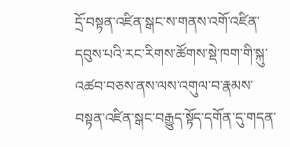དྲོ་བསྟན་འཛིན་སྒང་ས་གནས་འགོ་འཛིན་དབུས་པའི་རང་རིགས་ཚོགས་སྡེ་ཁག་གི་སྐུ་འཚབ་བཅས་ནས་ལས་འགུལ་བ་རྣམས་བསྟན་འཛིན་སྒང་བརྒྱུད་སྟོད་དགོན་དུ་གདན་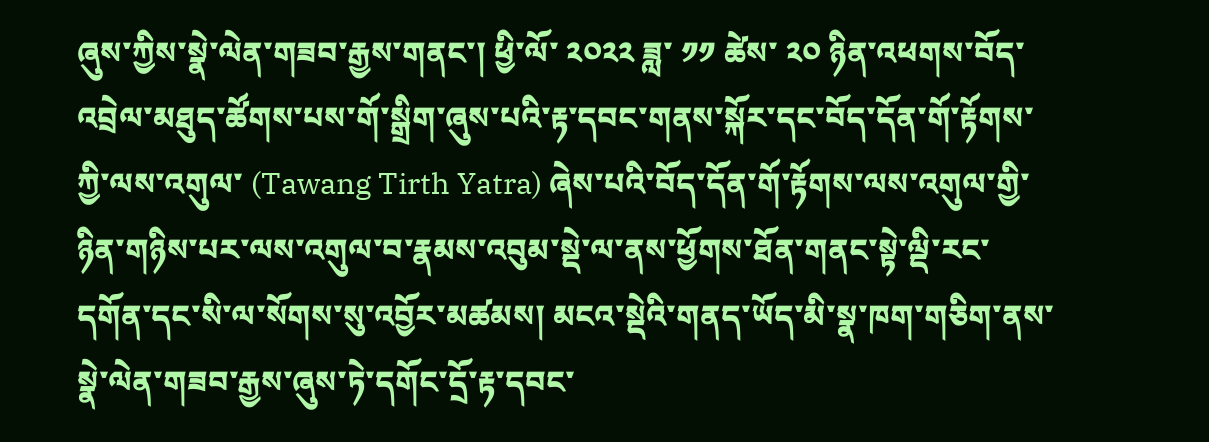ཞུས་ཀྱིས་སྣེ་ལེན་གཟབ་རྒྱས་གནང་། ཕྱི་ལོ་ ༢༠༢༢ ཟླ་ ༡༡ ཚེས་ ༢༠ ཉིན་འཕགས་བོད་འབྲེལ་མཐུད་ཚོགས་པས་གོ་སྒྲིག་ཞུས་པའི་རྟ་དབང་གནས་སྐོར་དང་བོད་དོན་གོ་རྟོགས་ཀྱི་ལས་འགུལ་ (Tawang Tirth Yatra) ཞེས་པའི་བོད་དོན་གོ་རྟོགས་ལས་འགུལ་གྱི་ཉིན་གཉིས་པར་ལས་འགུལ་བ་རྣམས་འབུམ་སྡེ་ལ་ནས་ཕྱོགས་ཐོན་གནང་སྟེ་ལྡི་རང་དགོན་དང་སི་ལ་སོགས་སུ་འབྱོར་མཚམས། མངའ་སྡེའི་གནད་ཡོད་མི་སྣ་ཁག་གཅིག་ནས་སྣེ་ལེན་གཟབ་རྒྱས་ཞུས་ཏེ་དགོང་དྲོ་རྟ་དབང་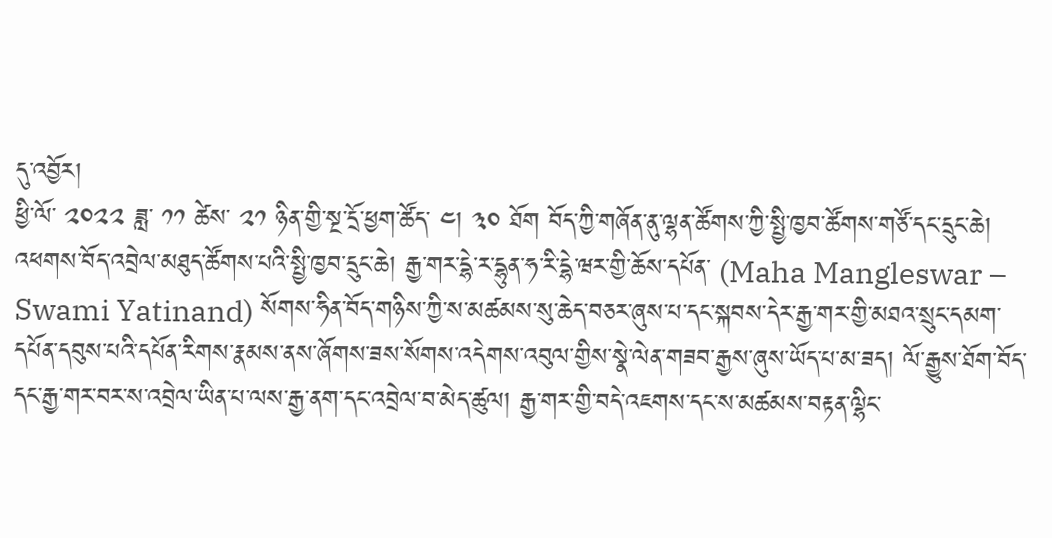དུ་འབྱོར།
ཕྱི་ལོ་ ༢༠༢༢ ཟླ་ ༡༡ ཚེས་ ༢༡ ཉིན་གྱི་སྔ་དྲོ་ཕྱག་ཚོད་ ༤། ༣༠ ཐོག བོད་ཀྱི་གཞོན་ནུ་ལྷན་ཚོགས་ཀྱི་སྤྱི་ཁྱབ་ཚོགས་གཙོ་དང་དྲུང་ཆེ། འཕགས་བོད་འབྲེལ་མཐུད་ཚོགས་པའི་སྤྱི་ཁྱབ་དྲུང་ཆེ། རྒྱ་གར་དྷེ་ར་དྷུན་ཧ་རི་དྷེ་ཝར་གྱི་ཆོས་དཔོན་ (Maha Mangleswar – Swami Yatinand) སོགས་ཧིན་བོད་གཉིས་ཀྱི་ས་མཚམས་སུ་ཆེད་བཅར་ཞུས་པ་དང་སྐབས་དེར་རྒྱ་གར་གྱི་མཐའ་སྲུང་དམག་དཔོན་དབུས་པའི་དཔོན་རིགས་རྣམས་ནས་ཞོགས་ཟས་སོགས་འདེགས་འབུལ་གྱིས་སྣེ་ལེན་གཟབ་རྒྱས་ཞུས་ཡོད་པ་མ་ཟད། ལོ་རྒྱུས་ཐོག་བོད་དང་རྒྱ་གར་བར་ས་འབྲེལ་ཡིན་པ་ལས་རྒྱ་ནག་དང་འབྲེལ་བ་མེད་ཚུལ། རྒྱ་གར་གྱི་བདེ་འཇགས་དང་ས་མཚམས་བརྟན་ལྷིང་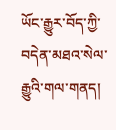ཡོང་རྒྱུར་བོད་ཀྱི་བདེན་མཐའ་སེལ་རྒྱུའི་གལ་གནད།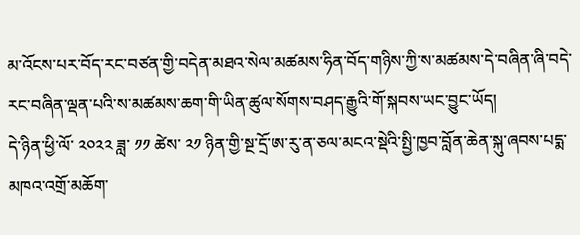མ་འོངས་པར་བོད་རང་བཙན་གྱི་བདེན་མཐའ་སེལ་མཚམས་ཧིན་བོད་གཉིས་ཀྱི་ས་མཚམས་དེ་བཞིན་ཞི་བདེ་རང་བཞིན་ལྡན་པའི་ས་མཚམས་ཆག་གི་ཡིན་ཚུལ་སོགས་བཤད་རྒྱུའི་གོ་སྐབས་ཡང་བྱུང་ཡོད།
དེ་ཉིན་ཕྱི་ལོ་ ༢༠༢༢ ཟླ་ ༡༡ ཚེས་ ༢༡ ཉིན་གྱི་སྔ་དྲོ་ཨ་རུ་ན་ཅལ་མངའ་སྡེའི་སྤྱི་ཁྱབ་བློན་ཆེན་སྐུ་ཞབས་པདྨ་མཁའ་འགྲོ་མཆོག་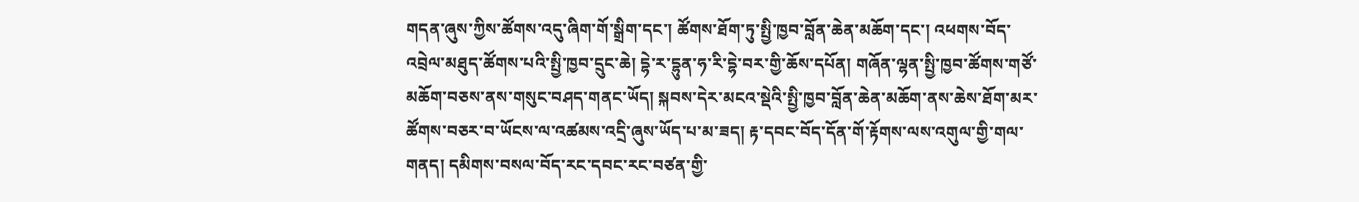གདན་ཞུས་ཀྱིས་ཚོགས་འདུ་ཞིག་གོ་སྒྲིག་དང་། ཚོགས་ཐོག་ཏུ་སྤྱི་ཁྱབ་བློན་ཆེན་མཆོག་དང་། འཕགས་བོད་འབྲེལ་མཐུད་ཚོགས་པའི་སྤྱི་ཁྱབ་དྲུང་ཆེ། དྷེ་ར་དྷུན་ཧ་རི་དྷེ་བར་གྱི་ཆོས་དཔོན། གཞོན་ལྷན་སྤྱི་ཁྱབ་ཚོགས་གཙོ་མཆོག་བཅས་ནས་གསུང་བཤད་གནང་ཡོད། སྐབས་དེར་མངའ་སྡེའི་སྤྱི་ཁྱབ་བློན་ཆེན་མཆོག་ནས་ཆེས་ཐོག་མར་ཚོགས་བཅར་བ་ཡོངས་ལ་འཚམས་འདྲི་ཞུས་ཡོད་པ་མ་ཟད། རྟ་དབང་བོད་དོན་གོ་རྟོགས་ལས་འགུལ་གྱི་གལ་གནད། དམིགས་བསལ་བོད་རང་དབང་རང་བཙན་གྱི་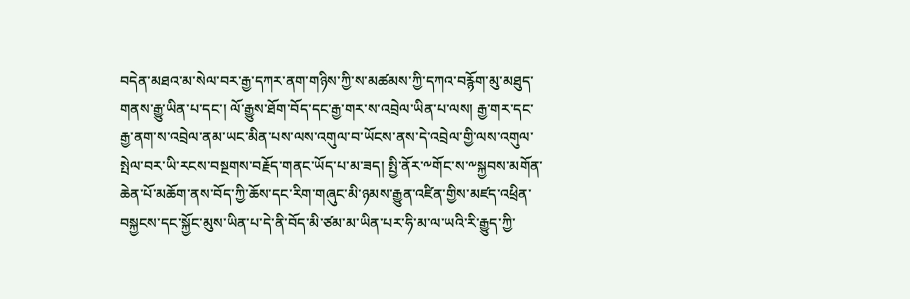བདེན་མཐའ་མ་སེལ་བར་རྒྱ་དཀར་ནག་གཉིས་ཀྱི་ས་མཚམས་ཀྱི་དཀའ་བརྙོག་མུ་མཐུད་གནས་རྒྱུ་ཡིན་པ་དང་། ལོ་རྒྱུས་ཐོག་བོད་དང་རྒྱ་གར་ས་འབྲེལ་ཡིན་པ་ལས། རྒྱ་གར་དང་རྒྱ་ནག་ས་འབྲེལ་ནམ་ཡང་མིན་པས་ལས་འགུལ་བ་ཡོངས་ནས་དེ་འབྲེལ་གྱི་ལས་འགུལ་སྤེལ་བར་ཡི་རངས་བསྔགས་བརྗོད་གནང་ཡོད་པ་མ་ཟད། སྤྱི་ནོར་༸གོང་ས་༸སྐྱབས་མགོན་ཆེན་པོ་མཆོག་ནས་བོད་ཀྱི་ཆོས་དང་རིག་གཞུང་མི་ཉམས་རྒྱུན་འཛིན་གྱིས་མཛད་འཕྲིན་བསྐྱངས་དང་སྐྱོང་མུས་ཡིན་པ་དེ་ནི་བོད་མི་ཙམ་མ་ཡིན་པར་ཧི་མ་ལ་ཡའི་རི་རྒྱུད་ཀྱི་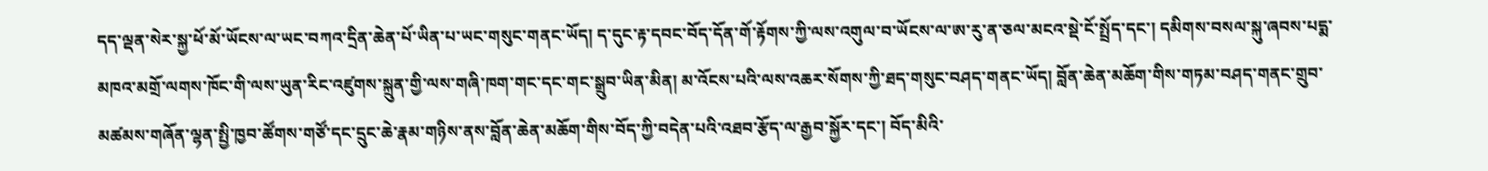དད་ལྡན་སེར་སྐྱ་ཕོ་མོ་ཡོངས་ལ་ཡང་བཀའ་དྲིན་ཆེན་པོ་ཡིན་པ་ཡང་གསུང་གནང་ཡོད། ད་དུང་རྟ་དབང་བོད་དོན་གོ་རྟོགས་ཀྱི་ལས་འགུལ་བ་ཡོངས་ལ་ཨ་རུ་ན་ཅལ་མངའ་སྡེ་ངོ་སྤྲོད་དང་། དམིགས་བསལ་སྐུ་ཞབས་པདྨ་མཁའ་མགྲོ་ལགས་ཁོང་གི་ལས་ཡུན་རིང་འཛུགས་སྐྲུན་གྱི་ལས་གཞི་ཁག་གང་དང་གང་སྒྲུབ་ཡིན་མིན། མ་འོངས་པའི་ལས་འཆར་སོགས་ཀྱི་ཐད་གསུང་བཤད་གནང་ཡོད། བློན་ཆེན་མཆོག་གིས་གཏམ་བཤད་གནང་གྲུབ་མཚམས་གཞོན་ལྷན་སྤྱི་ཁྱབ་ཚོགས་གཙོ་དང་དྲུང་ཆེ་རྣམ་གཉིས་ནས་བློན་ཆེན་མཆོག་གིས་བོད་ཀྱི་བདེན་པའི་འཐབ་རྩོད་ལ་རྒྱབ་སྐྱོར་དང་། བོད་མིའི་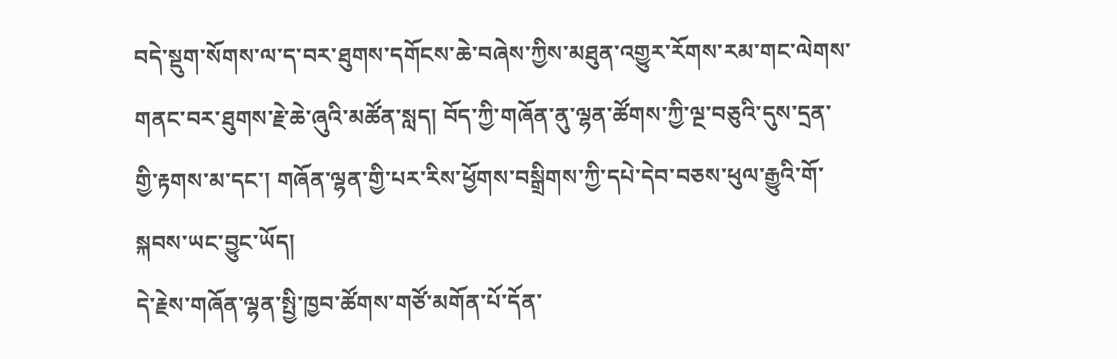བདེ་སྡུག་སོགས་ལ་ད་བར་ཐུགས་དགོངས་ཆེ་བཞེས་ཀྱིས་མཐུན་འགྱུར་རོགས་རམ་གང་ལེགས་གནང་བར་ཐུགས་རྗེ་ཆེ་ཞུའི་མཚོན་སླད། བོད་ཀྱི་གཞོན་ནུ་ལྷན་ཚོགས་ཀྱི་ལྔ་བཅུའི་དུས་དྲན་གྱི་རྟགས་མ་དང་། གཞོན་ལྷན་གྱི་པར་རིས་ཕྱོགས་བསྒྲིགས་ཀྱི་དཔེ་དེབ་བཅས་ཕུལ་རྒྱུའི་གོ་སྐབས་ཡང་བྱུང་ཡོད།
དེ་རྗེས་གཞོན་ལྷན་སྤྱི་ཁྱབ་ཚོགས་གཙོ་མགོན་པོ་དོན་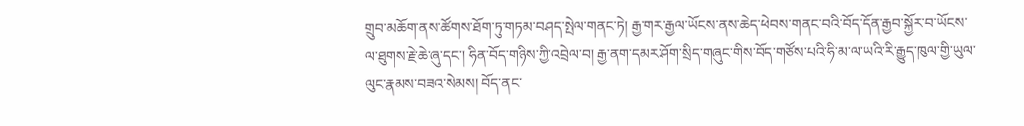གྲུབ་མཆོག་ནས་ཚོགས་ཐོག་ཏུ་གཏམ་བཤད་སྤེལ་གནང་ཏེ། རྒྱ་གར་རྒྱལ་ཡོངས་ནས་ཆེད་ཕེབས་གནང་བའི་བོད་དོན་རྒྱབ་སྐྱོར་བ་ཡོངས་ལ་ཐུགས་རྗེ་ཆེ་ཞུ་དང་། ཧིན་བོད་གཉིས་ཀྱི་འབྲེལ་བ། རྒྱ་ནག་དམར་ཤོག་སྲིད་གཞུང་གིས་བོད་གཙོས་པའི་ཧི་མ་ལ་ཡའི་རི་རྒྱུད་ཁུལ་གྱི་ཡུལ་ལུང་རྣམས་བཟའ་སེམས། བོད་ནང་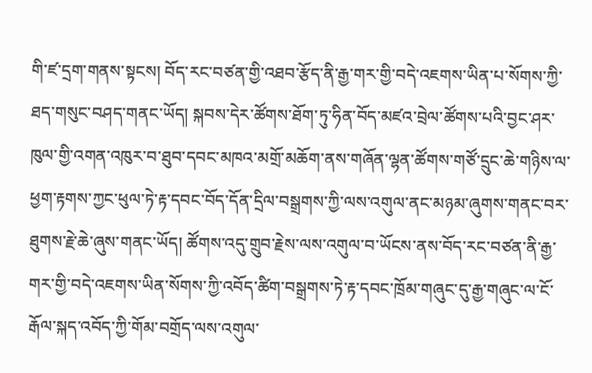གི་ཛ་དྲག་གནས་སྟངས། བོད་རང་བཙན་གྱི་འཐབ་རྩོད་ནི་རྒྱ་གར་གྱི་བདེ་འཇགས་ཡིན་པ་སོགས་ཀྱི་ཐད་གསུང་བཤད་གནང་ཡོད། སྐབས་དེར་ཚོགས་ཐོག་ཏུ་ཧིན་བོད་མཛའ་བྲེལ་ཚོགས་པའི་བྱང་ཤར་ཁུལ་གྱི་འགན་འཁུར་བ་ཐུབ་དབང་མཁའ་མགྲོ་མཆོག་ནས་གཞོན་ལྷན་ཚོགས་གཙོ་དྲུང་ཆེ་གཉིས་ལ་ཕྱག་རྟགས་ཀྱང་ཕུལ་ཏེ་རྟ་དབང་བོད་དོན་དྲིལ་བསྒྲགས་ཀྱི་ལས་འགུལ་ནང་མཉམ་ཞུགས་གནང་བར་ཐུགས་རྗེ་ཆེ་ཞུས་གནང་ཡོད། ཚོགས་འདུ་གྲུབ་རྗེས་ལས་འགུལ་བ་ཡོངས་ནས་བོད་རང་བཙན་ནི་རྒྱ་གར་གྱི་བདེ་འཇགས་ཡིན་སོགས་ཀྱི་འབོད་ཚིག་བསྒྲགས་ཏེ་རྟ་དབང་ཁྲོམ་གཞུང་དུ་རྒྱ་གཞུང་ལ་ངོ་རྒོལ་སྐད་འབོད་ཀྱི་གོམ་བགྲོད་ལས་འགུལ་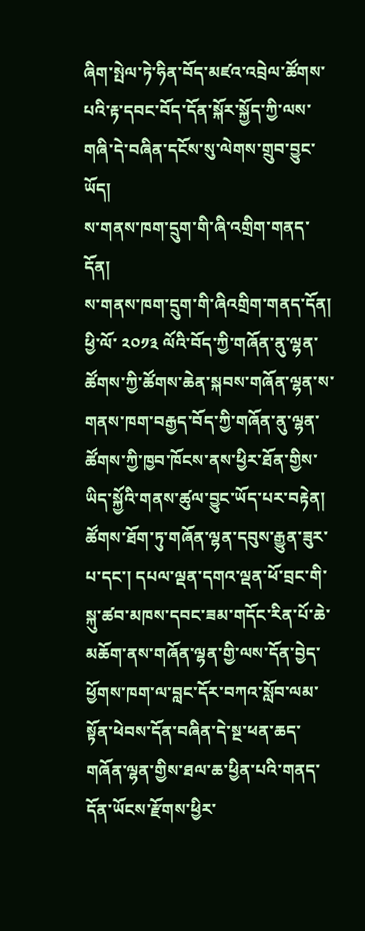ཞིག་སྤེལ་ཏེ་ཧིན་བོད་མཛའ་འབྲེལ་ཚོགས་པའི་རྟ་དབང་བོད་དོན་སྐོར་སྐྱོད་ཀྱི་ལས་གཞི་དེ་བཞིན་དངོས་སུ་ལེགས་གྲུབ་བྱུང་ཡོད།
ས་གནས་ཁག་དྲུག་གི་ཞི་འགྲིག་གནད་དོན།
ས་གནས་ཁག་དྲུག་གི་ཞིའགྲིག་གནད་དོན།
ཕྱི་ལོ་ ༢༠༡༣ ལོའི་བོད་ཀྱི་གཞོན་ནུ་ལྷན་ཚོགས་ཀྱི་ཚོགས་ཆེན་སྐབས་གཞོན་ལྷན་ས་གནས་ཁག་བརྒྱད་བོད་ཀྱི་གཞོན་ནུ་ལྷན་ཚོགས་ཀྱི་ཁྱབ་ཁོངས་ནས་ཕྱིར་ཐོན་གྱིས་ཡིད་སྐྱོའི་གནས་ཚུལ་བྱུང་ཡོད་པར་བརྟེན། ཚོགས་ཐོག་ཏུ་གཞོན་ལྷན་དབུས་རྒྱུན་ཟུར་པ་དང་། དཔལ་ལྡན་དགའ་ལྡན་ཕོ་བྲང་གི་སྐུ་ཚབ་མཁས་དབང་ཟམ་གདོང་རིན་པོ་ཆེ་མཆོག་ནས་གཞོན་ལྷན་གྱི་ལས་དོན་བྱེད་ཕྱོགས་ཁག་ལ་བླང་དོར་བཀའ་སློབ་ལམ་སྟོན་ཕེབས་དོན་བཞིན་དེ་སྔ་ཕན་ཆད་གཞོན་ལྷན་གྱིས་ཐལ་ཆ་ཕྱིན་པའི་གནད་དོན་ཡོངས་རྫོགས་ཕྱིར་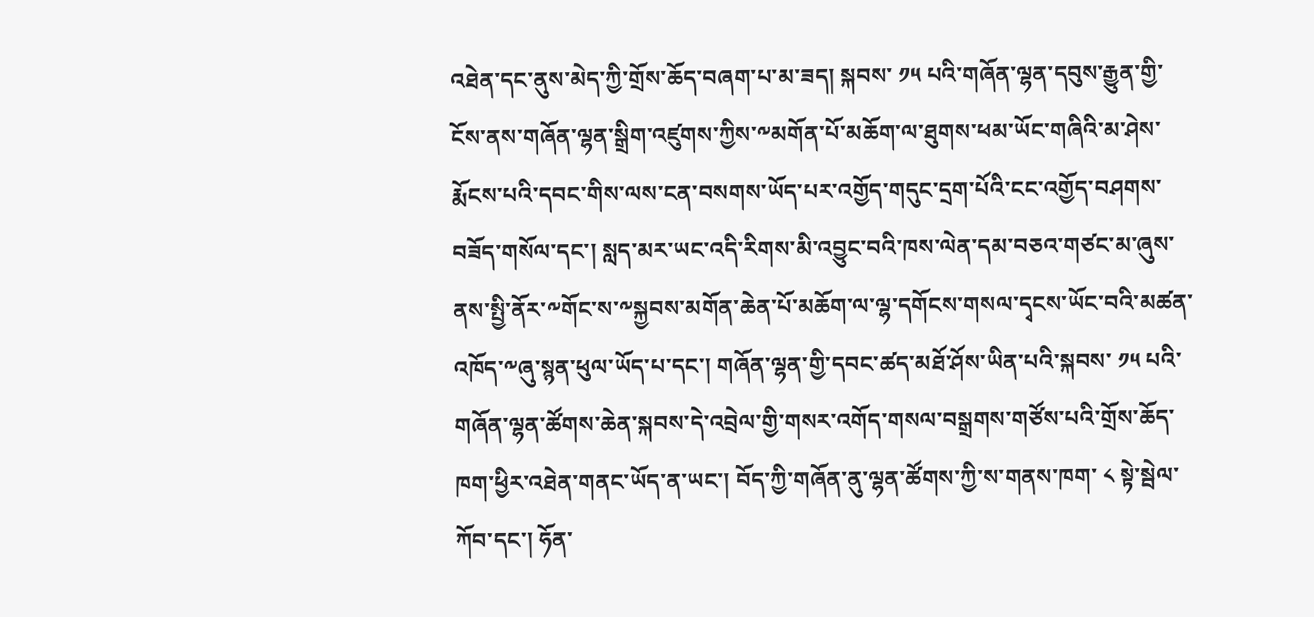འཐེན་དང་ནུས་མེད་ཀྱི་གྲོས་ཆོད་བཞག་པ་མ་ཟད། སྐབས་ ༡༥ པའི་གཞོན་ལྷན་དབུས་རྒྱུན་གྱི་ངོས་ནས་གཞོན་ལྷན་སྒྲིག་འཛུགས་ཀྱིས་༸མགོན་པོ་མཆོག་ལ་ཐུགས་ཕམ་ཡོང་གཞིའི་མ་ཤེས་རྨོངས་པའི་དབང་གིས་ལས་ངན་བསགས་ཡོད་པར་འགྱོད་གདུང་དྲག་པོའི་ངང་འགྱོད་བཤགས་བཟོད་གསོལ་དང་། སླད་མར་ཡང་འདི་རིགས་མི་འབྱུང་བའི་ཁས་ལེན་དམ་བཅའ་གཙང་མ་ཞུས་ནས་སྤྱི་ནོར་༸གོང་ས་༸སྐྱབས་མགོན་ཆེན་པོ་མཆོག་ལ་ལྷ་དགོངས་གསལ་དྭངས་ཡོང་བའི་མཚན་འཁོད་༸ཞུ་སྙན་ཕུལ་ཡོད་པ་དང་། གཞོན་ལྷན་གྱི་དབང་ཚད་མཐོ་ཤོས་ཡིན་པའི་སྐབས་ ༡༥ པའི་གཞོན་ལྷན་ཚོགས་ཆེན་སྐབས་དེ་འབྲེལ་གྱི་གསར་འགོད་གསལ་བསྒྲགས་གཙོས་པའི་གྲོས་ཆོད་ཁག་ཕྱིར་འཐེན་གནང་ཡོད་ན་ཡང་། བོད་ཀྱི་གཞོན་ནུ་ལྷན་ཚོགས་ཀྱི་ས་གནས་ཁག་ ༨ སྟེ་སྦེལ་ཀོབ་དང་། ཧོན་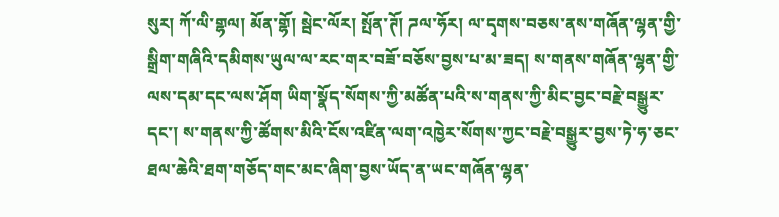སུར། ཀོ་ལི་གྷལ། མོན་གྷོ། སྦེང་ལོར། སྤོན་ཊོ། ཌལ་ཧོར། ལ་དྭགས་བཅས་ནས་གཞོན་ལྷན་གྱི་སྒྲིག་གཞིའི་དམིགས་ཡུལ་ལ་རང་གར་བཟོ་བཅོས་བྱས་པ་མ་ཟད། ས་གནས་གཞོན་ལྷན་གྱི་ལས་དམ་དང་ལས་ཤོག ཡིག་སྣོད་སོགས་ཀྱི་མཚོན་པའི་ས་གནས་ཀྱི་མིང་བྱང་བརྗེ་བསྒྱུར་དང་། ས་གནས་ཀྱི་ཚོགས་མིའི་ངོས་འཛིན་ལག་འཁྱེར་སོགས་ཀྱང་བརྗེ་བསྒྱུར་བྱས་ཏེ་ཧ་ཅང་ཐལ་ཆེའི་ཐག་གཅོད་གང་མང་ཞིག་བྱས་ཡོད་ན་ཡང་གཞོན་ལྷན་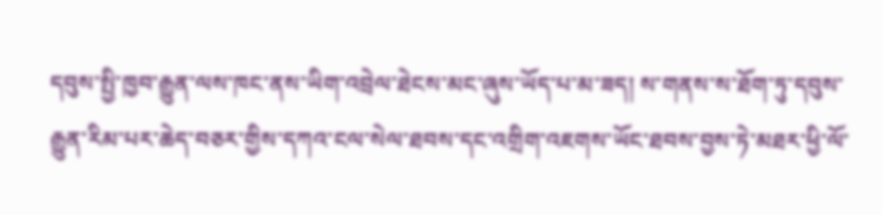དབུས་སྤྱི་ཁྱབ་རྒྱུན་ལས་ཁང་ནས་ཡིག་འབྲེལ་ཐེངས་མང་ཞུས་ཡོད་པ་མ་ཟད། ས་གནས་ས་ཐོག་ཏུ་དབུས་རྒྱུན་རིམ་པར་ཆེད་བཅར་གྱིས་དཀའ་ངལ་སེལ་ཐབས་དང་འགྲིག་འཇགས་ཡོང་ཐབས་བྱས་ཏེ་མཐར་ཕྱི་ལོ་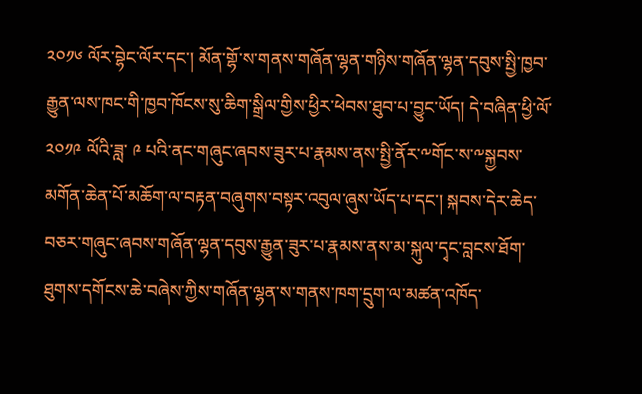༢༠༡༦ ལོར་བྷེང་ལོར་དང་། མོན་གྷོ་ས་གནས་གཞོན་ལྷན་གཉིས་གཞོན་ལྷན་དབུས་སྤྱི་ཁྱབ་རྒྱུན་ལས་ཁང་གི་ཁྱབ་ཁོངས་སུ་ཆིག་སྒྲིལ་གྱིས་ཕྱིར་ཕེབས་ཐུབ་པ་བྱུང་ཡོད། དེ་བཞིན་ཕྱི་ལོ་ ༢༠༡༩ ལོའི་ཟླ་ ༩ པའི་ནང་གཞུང་ཞབས་ཟུར་པ་རྣམས་ནས་སྤྱི་ནོར་༸གོང་ས་༸སྐྱབས་མགོན་ཆེན་པོ་མཆོག་ལ་བརྟན་བཞུགས་བསྟར་འབུལ་ཞུས་ཡོད་པ་དང་། སྐབས་དེར་ཆེད་བཅར་གཞུང་ཞབས་གཞོན་ལྷན་དབུས་རྒྱུན་ཟུར་པ་རྣམས་ནས་མ་སྐུལ་དྭང་བླངས་ཐོག་ཐུགས་དགོངས་ཆེ་བཞེས་ཀྱིས་གཞོན་ལྷན་ས་གནས་ཁག་དྲུག་ལ་མཚན་འཁོད་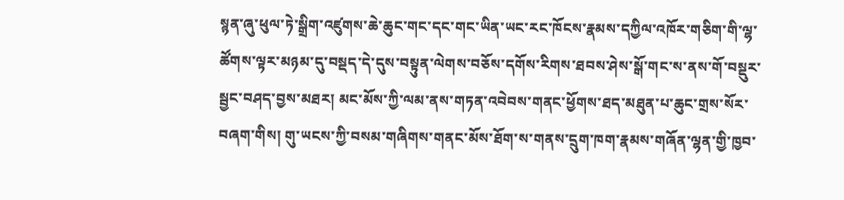སྙན་ཞུ་ཕུལ་ཏེ་སྒྲིག་འཛུགས་ཆེ་ཆུང་གང་དང་གང་ཡིན་ཡང་རང་ཁོངས་རྣམས་དཀྱིལ་འཁོར་གཅིག་གི་ལྷ་ཚོགས་ལྟར་མཉམ་དུ་བསྡད་དེ་དུས་བསྟུན་ལེགས་བཅོས་དགོས་རིགས་ཐབས་ཤེས་སྒོ་གང་ས་ནས་གོ་བསྡུར་སྦྱང་བཤད་བྱས་མཐར། མང་མོས་ཀྱི་ལམ་ནས་གཏན་འབེབས་གནང་ཕྱོགས་ཐད་མཐུན་པ་ཆུང་གྲས་སོར་བཞག་གིས། གུ་ཡངས་ཀྱི་བསམ་གཞིགས་གནང་མོས་ཐོག་ས་གནས་དྲུག་ཁག་རྣམས་གཞོན་ལྷན་གྱི་ཁྱབ་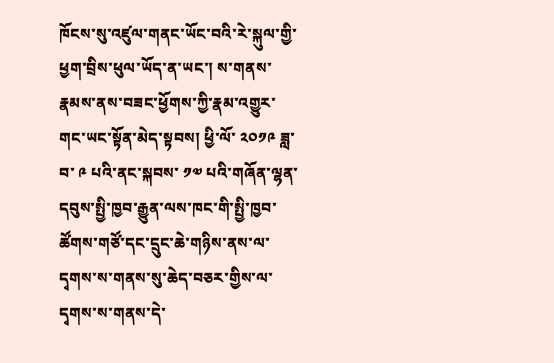ཁོངས་སུ་འཛུལ་གནང་ཡོང་བའི་རེ་སྐུལ་གྱི་ཕྱག་བྲིས་ཕུལ་ཡོད་ན་ཡང་། ས་གནས་རྣམས་ནས་བཟང་ཕྱོགས་ཀྱི་རྣམ་འགྱུར་གང་ཡང་སྟོན་མེད་སྟབས། ཕྱི་ལོ་ ༢༠༡༩ ཟླ་བ་ ༩ པའི་ནང་སྐབས་ ༡༧ པའི་གཞོན་ལྷན་དབུས་སྤྱི་ཁྱབ་རྒྱུན་ལས་ཁང་གི་སྤྱི་ཁྱབ་ཚོགས་གཙོ་དང་དྲུང་ཆེ་གཉིས་ནས་ལ་དྭགས་ས་གནས་སུ་ཆེད་བཅར་གྱིས་ལ་དྭགས་ས་གནས་དེ་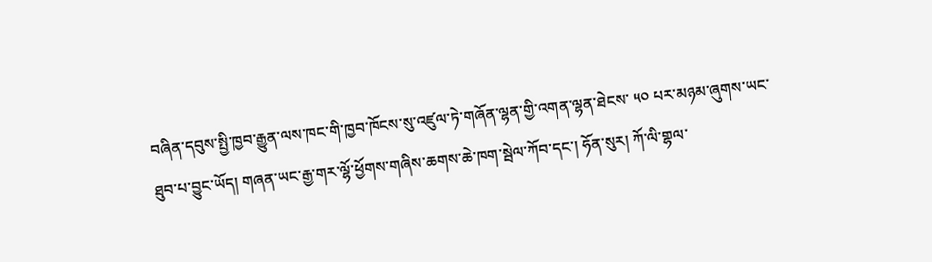བཞིན་དབུས་སྤྱི་ཁྱབ་རྒྱུན་ལས་ཁང་གི་ཁྱབ་ཁོངས་སུ་འཛུལ་ཏེ་གཞོན་ལྷན་གྱི་འགན་ལྷན་ཐེངས་ ༥༠ པར་མཉམ་ཞུགས་ཡང་ཐུབ་པ་བྱུང་ཡོད། གཞན་ཡང་རྒྱ་གར་ལྷོ་ཕྱོགས་གཞིས་ཆགས་ཆེ་ཁག་སྦེལ་ཀོབ་དང་། ཧོན་སུར། ཀོ་ལི་གྷལ་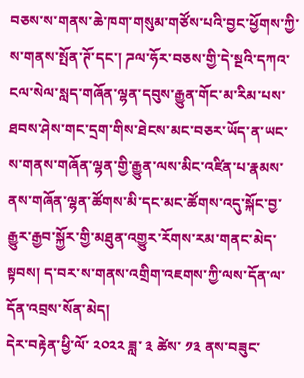བཅས་ས་གནས་ཆེ་ཁག་གསུམ་གཙོས་པའི་བྱང་ཕྱོགས་ཀྱི་ས་གནས་སྤོན་ཊོ་དང་། ཌལ་ཧོར་བཅས་གྱི་དེ་སྔའི་དཀའ་ངལ་སེལ་སླད་གཞོན་ལྷན་དབུས་རྒྱུན་གོང་མ་རིམ་པས་ཐབས་ཤེས་གང་དྲག་གིས་ཐེངས་མང་བཅར་ཡོད་ན་ཡང་ས་གནས་གཞོན་ལྷན་གྱི་རྒྱུན་ལས་མིང་འཛིན་པ་རྣམས་ནས་གཞོན་ལྷན་ཚོགས་མི་དང་མང་ཚོགས་འདུ་སྐོང་བྱ་རྒྱུར་རྒྱབ་སྐྱོར་གྱི་མཐུན་འགྱུར་རོགས་རམ་གནང་མེད་སྟབས། ད་བར་ས་གནས་འགྲིག་འཇགས་ཀྱི་ལས་དོན་ལ་དོན་འབྲས་སོན་མེད།
དེར་བརྟེན་ཕྱི་ལོ་ ༢༠༢༢ ཟླ་ ༣ ཚེས་ ༡༣ ནས་བཟུང་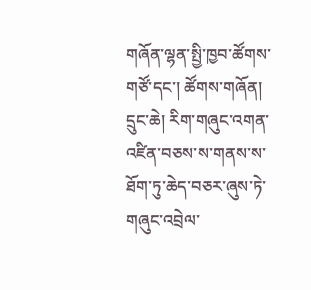གཞོན་ལྷན་སྤྱི་ཁྱབ་ཚོགས་གཙོ་དང་། ཚོགས་གཞོན། དྲུང་ཆེ། རིག་གཞུང་འགན་འཛིན་བཅས་ས་གནས་ས་ཐོག་ཏུ་ཆེད་བཅར་ཞུས་ཏེ་གཞུང་འབྲེལ་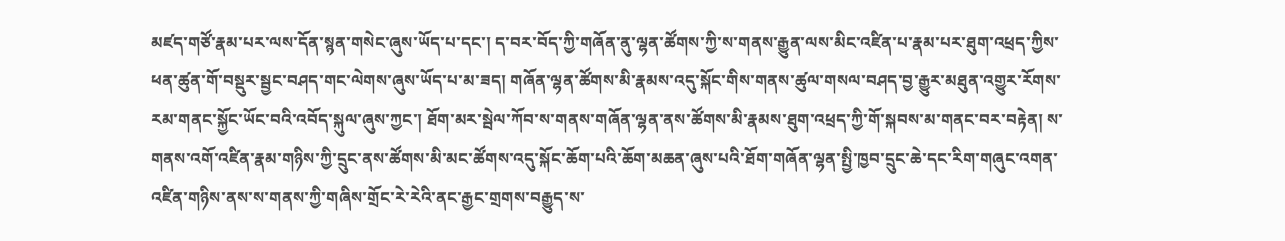མཛད་གཙོ་རྣམ་པར་ལས་དོན་སྙན་གསེང་ཞུས་ཡོད་པ་དང་། ད་བར་བོད་ཀྱི་གཞོན་ནུ་ལྷན་ཚོགས་ཀྱི་ས་གནས་རྒྱུན་ལས་མིང་འཛིན་པ་རྣམ་པར་ཐུག་འཕྲད་ཀྱིས་ཕན་ཚུན་གོ་བསྡུར་སྦྱང་བཤད་གང་ལེགས་ཞུས་ཡོད་པ་མ་ཟད། གཞོན་ལྷན་ཚོགས་མི་རྣམས་འདུ་སྐོང་གིས་གནས་ཚུལ་གསལ་བཤད་བྱ་རྒྱུར་མཐུན་འགྱུར་རོགས་རམ་གནང་སྐྱོང་ཡོང་བའི་འབོད་སྐུལ་ཞུས་ཀྱང་། ཐོག་མར་སྦེལ་ཀོབ་ས་གནས་གཞོན་ལྷན་ནས་ཚོགས་མི་རྣམས་ཐུག་འཕྲད་ཀྱི་གོ་སྐབས་མ་གནང་བར་བརྟེན། ས་གནས་འགོ་འཛིན་རྣམ་གཉིས་ཀྱི་དྲུང་ནས་ཚོགས་མི་མང་ཚོགས་འདུ་སྐོང་ཆོག་པའི་ཆོག་མཆན་ཞུས་པའི་ཐོག་གཞོན་ལྷན་སྤྱི་ཁྱབ་དྲུང་ཆེ་དང་རིག་གཞུང་འགན་འཛིན་གཉིས་ནས་ས་གནས་ཀྱི་གཞིས་གྲོང་རེ་རེའི་ནང་རྒྱང་གྲགས་བརྒྱུད་ས་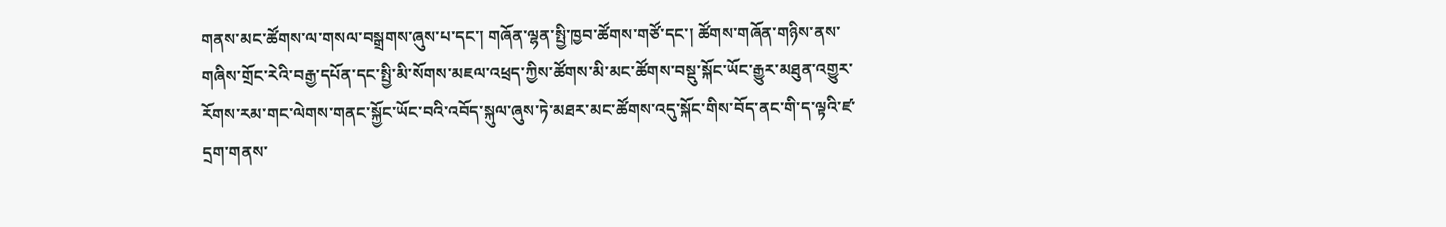གནས་མང་ཚོགས་ལ་གསལ་བསྒྲགས་ཞུས་པ་དང་། གཞོན་ལྷན་སྤྱི་ཁྱབ་ཚོགས་གཙོ་དང་། ཚོགས་གཞོན་གཉིས་ནས་གཞིས་གྲོང་རེའི་བརྒྱ་དཔོན་དང་སྤྱི་མི་སོགས་མཇལ་འཕྲད་ཀྱིས་ཚོགས་མི་མང་ཚོགས་བསྡུ་སྐོང་ཡོང་རྒྱུར་མཐུན་འགྱུར་རོགས་རམ་གང་ལེགས་གནང་སྐྱོང་ཡོང་བའི་འབོད་སྐུལ་ཞུས་ཏེ་མཐར་མང་ཚོགས་འདུ་སྐོང་གིས་བོད་ནང་གི་ད་ལྟའི་ཛ་དྲག་གནས་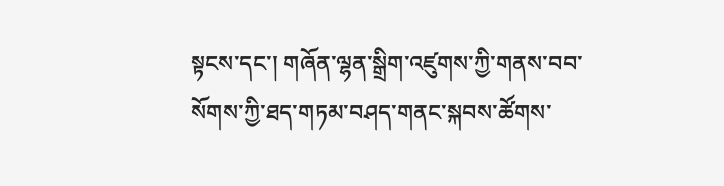སྟངས་དང་། གཞོན་ལྷན་སྒྲིག་འཛུགས་ཀྱི་གནས་བབ་སོགས་ཀྱི་ཐད་གཏམ་བཤད་གནང་སྐབས་ཚོགས་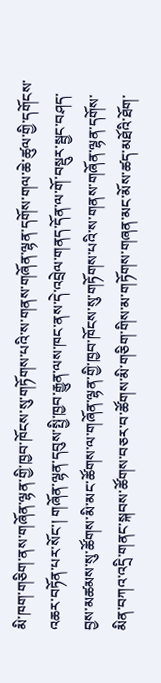མི་ཁག་གཅིག་ནས་གཞོན་ལྷན་གྱི་ཁྱབ་ཁོངས་སུ་གཏོགས་པའི་ས་གནས་གཞོན་ལྷན་དགོས་གལ་ཆེ་ཚུལ་གྱི་དགོངས་འཆར་བཏོན་པར་སོང་། གཞོན་ལྷན་དབུས་སྤྱི་ཁྱབ་རྒྱུན་ལས་ཁང་ནས་དེ་འབྲེལ་གནད་དོན་ལ་གོ་བསྡུར་སྦྱང་བཤད་བྱས་མཚམས་སུ་ཚོགས་མི་མང་ཚོགས་ལ་གཞོན་ལྷན་གྱི་ཁྱབ་ཁོངས་སུ་གཏོགས་པའི་ས་གནས་གཞོན་ལྷན་དགོས་མིན་བཀའ་འདྲི་གནང་སྐབས་ཚོགས་བཅར་བ་ཚོགས་མི་གཅིག་གིས་མ་གཏོགས་གཞན་མང་མོས་ཚད་མཐོའི་ཐོག་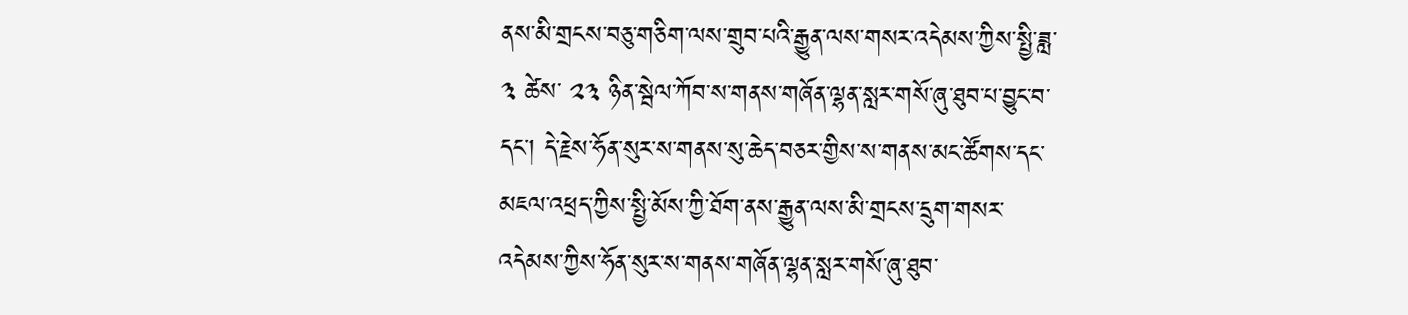ནས་མི་གྲངས་བཅུ་གཅིག་ལས་གྲུབ་པའི་རྒྱུན་ལས་གསར་འདེམས་ཀྱིས་སྤྱི་ཟླ་ ༣ ཚེས་ ༢༣ ཉིན་སྦེལ་ཀོབ་ས་གནས་གཞོན་ལྷན་སླར་གསོ་ཞུ་ཐུབ་པ་བྱུང་བ་དང་། དེ་རྗེས་ཧོན་སུར་ས་གནས་སུ་ཆེད་བཅར་གྱིས་ས་གནས་མང་ཚོགས་དང་མཇལ་འཕྲད་ཀྱིས་སྤྱི་མོས་ཀྱི་ཐོག་ནས་རྒྱུན་ལས་མི་གྲངས་དྲུག་གསར་འདེམས་ཀྱིས་ཧོན་སུར་ས་གནས་གཞོན་ལྷན་སླར་གསོ་ཞུ་ཐུབ་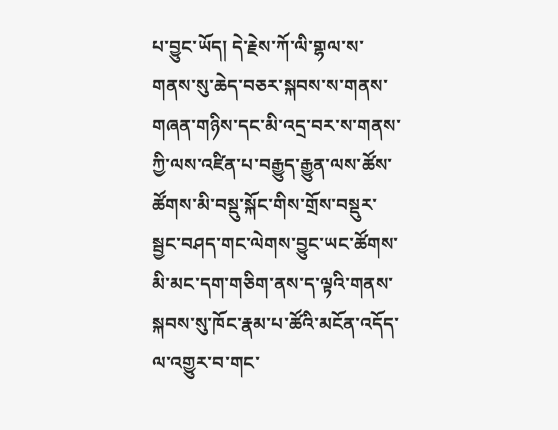པ་བྱུང་ཡོད། དེ་རྗེས་ཀོ་ལི་གྷལ་ས་གནས་སུ་ཆེད་བཅར་སྐབས་ས་གནས་གཞན་གཉིས་དང་མི་འདྲ་བར་ས་གནས་ཀྱི་ལས་འཛིན་པ་བརྒྱུད་རྒྱུན་ལས་ཚོས་ཚོགས་མི་བསྡུ་སྐོང་གིས་གྲོས་བསྡུར་སྦྱང་བཤད་གང་ལེགས་བྱུང་ཡང་ཚོགས་མི་མང་དག་གཅིག་ནས་ད་ལྟའི་གནས་སྐབས་སུ་ཁོང་རྣམ་པ་ཚོའི་མངོན་འདོད་ལ་འགྱུར་བ་གང་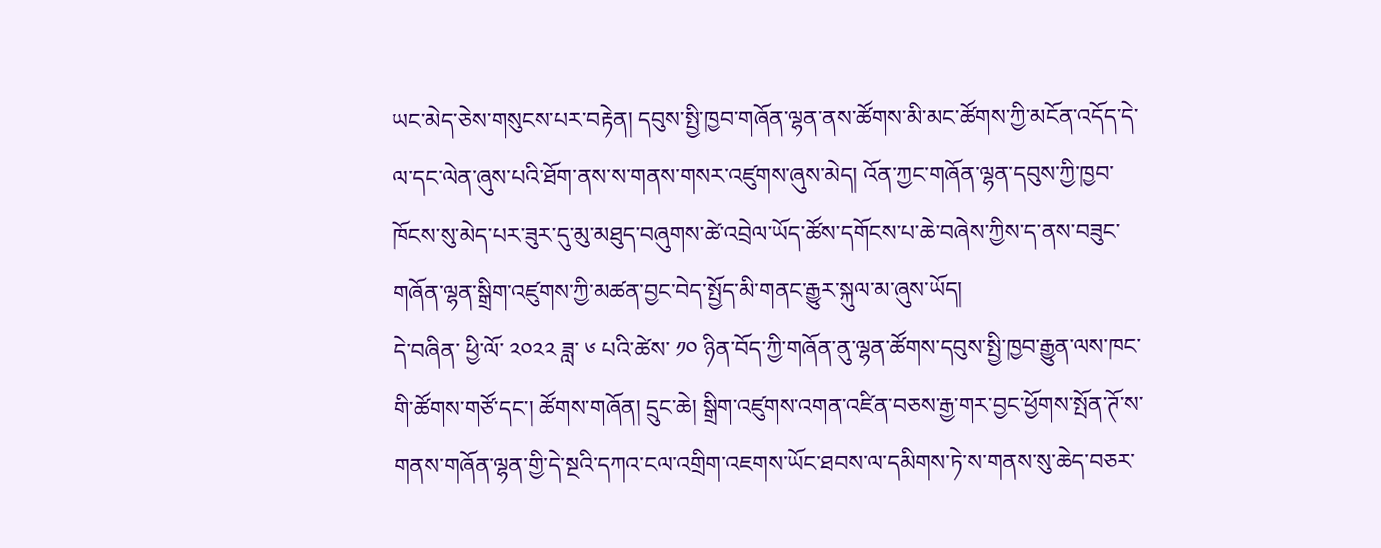ཡང་མེད་ཅེས་གསུངས་པར་བརྟེན། དབུས་སྤྱི་ཁྱབ་གཞོན་ལྷན་ནས་ཚོགས་མི་མང་ཚོགས་ཀྱི་མངོན་འདོད་དེ་ལ་དང་ལེན་ཞུས་པའི་ཐོག་ནས་ས་གནས་གསར་འཛུགས་ཞུས་མེད། འོན་ཀྱང་གཞོན་ལྷན་དབུས་ཀྱི་ཁྱབ་ཁོངས་སུ་མེད་པར་ཟུར་དུ་མུ་མཐུད་བཞུགས་ཚེ་འབྲེལ་ཡོད་ཚོས་དགོངས་པ་ཆེ་བཞེས་ཀྱིས་ད་ནས་བཟུང་གཞོན་ལྷན་སྒྲིག་འཛུགས་ཀྱི་མཚན་བྱང་བེད་སྤྱོད་མི་གནང་རྒྱུར་སྐུལ་མ་ཞུས་ཡོད།
དེ་བཞིན་ ཕྱི་ལོ་ ༢༠༢༢ ཟླ་ ༦ པའི་ཚེས་ ༡༠ ཉིན་བོད་ཀྱི་གཞོན་ནུ་ལྷན་ཚོགས་དབུས་སྤྱི་ཁྱབ་རྒྱུན་ལས་ཁང་གི་ཚོགས་གཙོ་དང་། ཚོགས་གཞོན། དྲུང་ཆེ། སྒྲིག་འཛུགས་འགན་འཛིན་བཅས་རྒྱ་གར་བྱང་ཕྱོགས་སྤོན་ཊོ་ས་གནས་གཞོན་ལྷན་གྱི་དེ་སྔའི་དཀའ་ངལ་འགྲིག་འཇགས་ཡོང་ཐབས་ལ་དམིགས་ཏེ་ས་གནས་སུ་ཆེད་བཅར་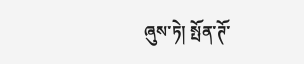ཞུས་ཏེ། སྤོན་ཊོ་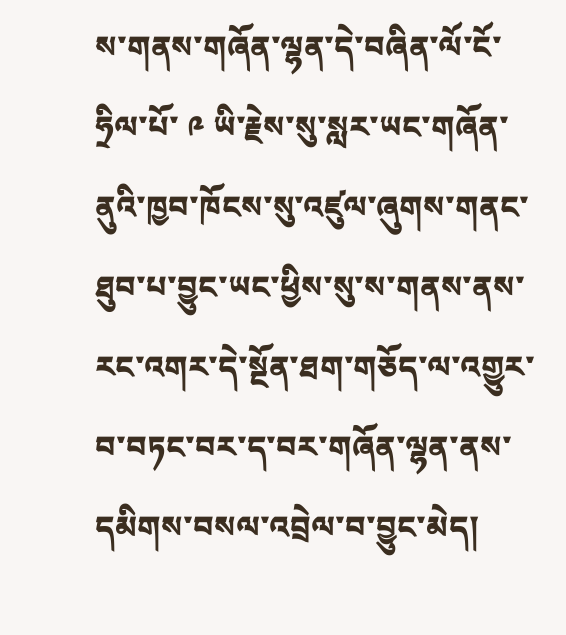ས་གནས་གཞོན་ལྷན་དེ་བཞིན་ལོ་ངོ་ཧྲིལ་པོ་ ༩ ཡི་རྗེས་སུ་སླར་ཡང་གཞོན་ནུའི་ཁྱབ་ཁོངས་སུ་འཛུལ་ཞུགས་གནང་ཐུབ་པ་བྱུང་ཡང་ཕྱིས་སུ་ས་གནས་ནས་རང་འགར་དེ་སྔོན་ཐག་གཅོད་ལ་འགྱུར་བ་བཏང་བར་ད་བར་གཞོན་ལྷན་ནས་དམིགས་བསལ་འབྲེལ་བ་བྱུང་མེད།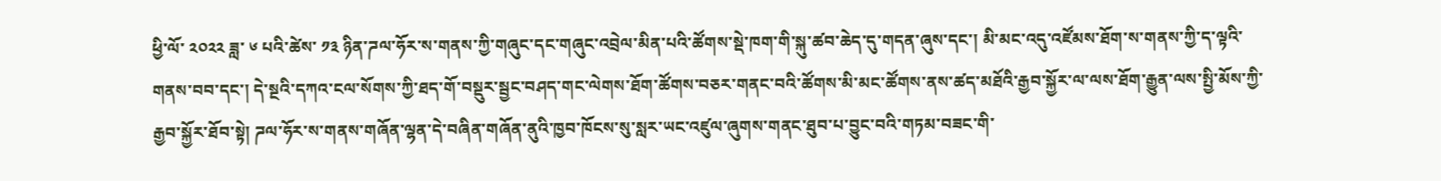ཕྱི་ལོ་ ༢༠༢༢ ཟླ་ ༦ པའི་ཚེས་ ༡༣ ཉིན་ཌལ་ཧོར་ས་གནས་ཀྱི་གཞུང་དང་གཞུང་འབྲེལ་མིན་པའི་ཚོགས་སྡེ་ཁག་གི་སྐུ་ཚབ་ཆེད་དུ་གདན་ཞུས་དང་། མི་མང་འདུ་འཛོམས་ཐོག་ས་གནས་ཀྱི་ད་ལྟའི་གནས་བབ་དང་། དེ་སྔའི་དཀའ་ངལ་སོགས་ཀྱི་ཐད་གོ་བསྡུར་སྦྱང་བཤད་གང་ལེགས་ཐོག་ཚོགས་བཅར་གནང་བའི་ཚོགས་མི་མང་ཚོགས་ནས་ཚད་མཐོའི་རྒྱབ་སྐྱོར་ལ་ལས་ཐོག་རྒྱུན་ལས་སྤྱི་མོས་ཀྱི་རྒྱབ་སྐྱོར་ཐོབ་སྟེ། ཌལ་ཧོར་ས་གནས་གཞོན་ལྷན་དེ་བཞིན་གཞོན་ནུའི་ཁྱབ་ཁོངས་སུ་སླར་ཡང་འཛུལ་ཞུགས་གནང་ཐུབ་པ་བྱུང་བའི་གཏམ་བཟང་གི་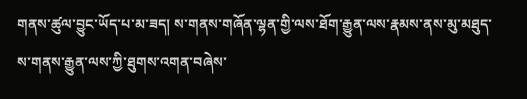གནས་ཚུལ་བྱུང་ཡོད་པ་མ་ཟད། ས་གནས་གཞོན་ལྷན་གྱི་ལས་ཐོག་རྒྱུན་ལས་རྣམས་ནས་མུ་མཐུད་ས་གནས་རྒྱུན་ལས་ཀྱི་ཐུགས་འགན་བཞེས་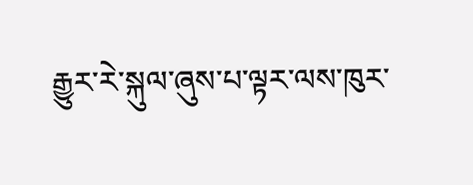རྒྱུར་རེ་སྐུལ་ཞུས་པ་ལྟར་ལས་ཁུར་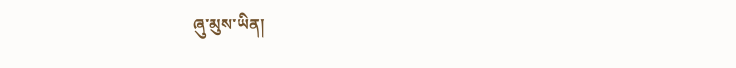ཞུ་མུས་ཡིན།